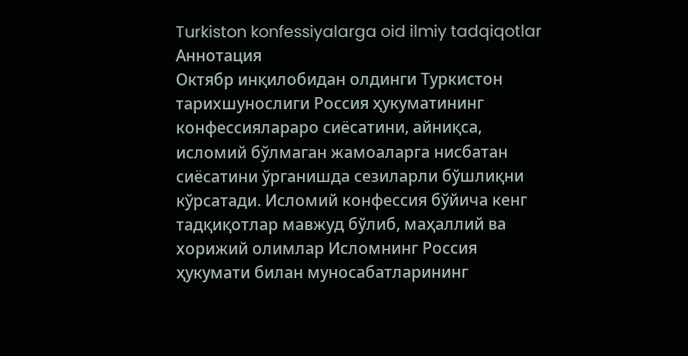Turkiston konfessiyalarga oid ilmiy tadqiqotlar
Аннотация
Октябр инқилобидан олдинги Туркистон тарихшунослиги Россия ҳукуматининг конфессиялараро сиёсатини, айниқса, исломий бўлмаган жамоаларга нисбатан сиёсатини ўрганишда сезиларли бўшлиқни кўрсатади. Исломий конфессия бўйича кенг тадқиқотлар мавжуд бўлиб, маҳаллий ва хорижий олимлар Исломнинг Россия ҳукумати билан муносабатларининг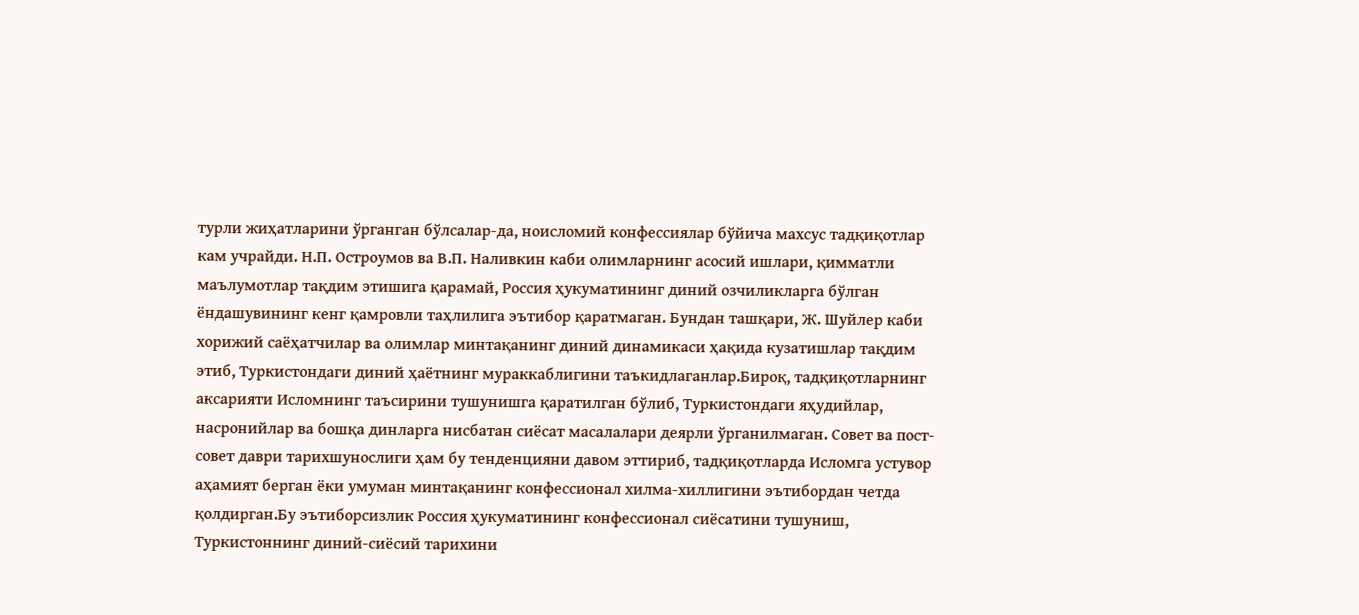турли жиҳатларини ўрганган бўлсалар-да, ноисломий конфессиялар бўйича махсус тадқиқотлар кам учрайди. Н.П. Остроумов ва В.П. Наливкин каби олимларнинг асосий ишлари, қимматли маълумотлар тақдим этишига қарамай, Россия ҳукуматининг диний озчиликларга бўлган ёндашувининг кенг қамровли таҳлилига эътибор қаратмаган. Бундан ташқари, Ж. Шуйлер каби хорижий саёҳатчилар ва олимлар минтақанинг диний динамикаси ҳақида кузатишлар тақдим этиб, Туркистондаги диний ҳаётнинг мураккаблигини таъкидлаганлар.Бироқ, тадқиқотларнинг аксарияти Исломнинг таъсирини тушунишга қаратилган бўлиб, Туркистондаги яҳудийлар, насронийлар ва бошқа динларга нисбатан сиёсат масалалари деярли ўрганилмаган. Совет ва пост-совет даври тарихшунослиги ҳам бу тенденцияни давом эттириб, тадқиқотларда Исломга устувор аҳамият берган ёки умуман минтақанинг конфессионал хилма-хиллигини эътибордан четда қолдирган.Бу эътиборсизлик Россия ҳукуматининг конфессионал сиёсатини тушуниш, Туркистоннинг диний-сиёсий тарихини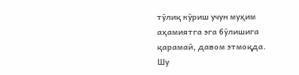тўлиқ кўриш учун муҳим аҳамиятга эга бўлишига қарамай, давом этмоқда. Шу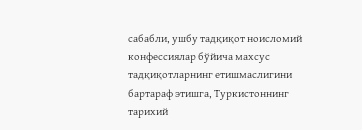сабабли, ушбу тадқиқот ноисломий конфессиялар бўйича махсус тадқиқотларнинг етишмаслигини бартараф этишга, Туркистоннинг тарихий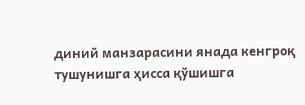диний манзарасини янада кенгроқ тушунишга ҳисса қўшишга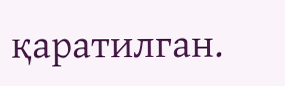қаратилган.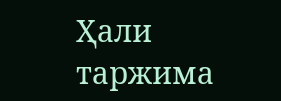Ҳали таржима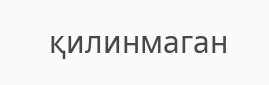қилинмаган